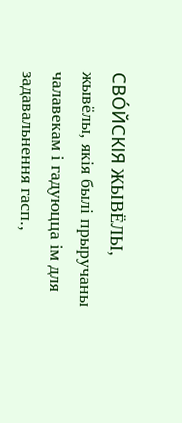СВО́ЙСКІЯ ЖЫВЁЛЫ,
жывёлы, якія былі прыручаны чалавекам і гадуюцца ім для задавальнення гасп.,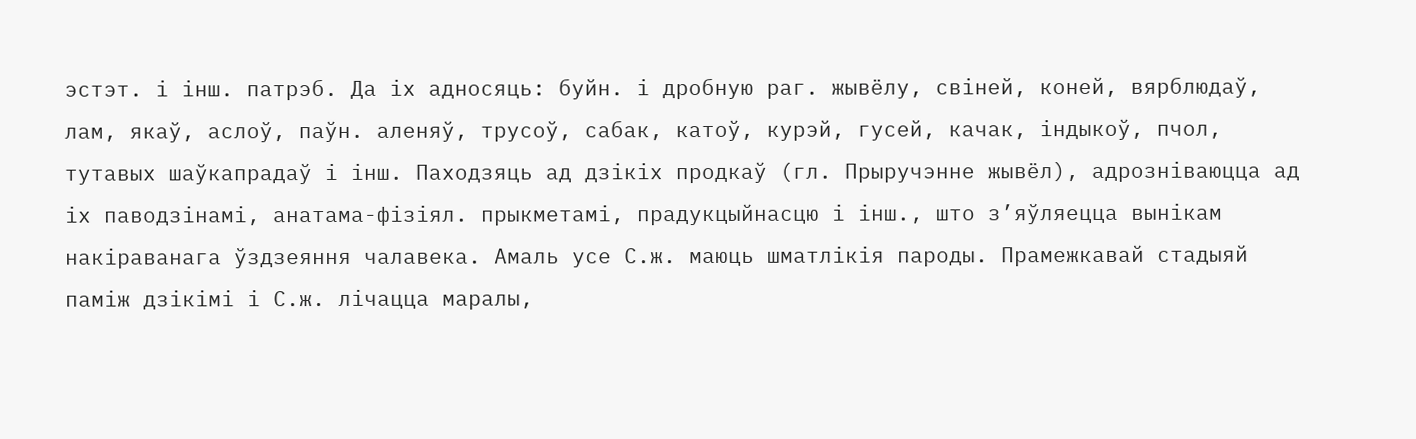эстэт. і інш. патрэб. Да іх адносяць: буйн. і дробную раг. жывёлу, свіней, коней, вярблюдаў, лам, якаў, аслоў, паўн. аленяў, трусоў, сабак, катоў, курэй, гусей, качак, індыкоў, пчол, тутавых шаўкапрадаў і інш. Паходзяць ад дзікіх продкаў (гл. Прыручэнне жывёл), адрозніваюцца ад іх паводзінамі, анатама-фізіял. прыкметамі, прадукцыйнасцю і інш., што з’яўляецца вынікам накіраванага ўздзеяння чалавека. Амаль усе С.ж. маюць шматлікія пароды. Прамежкавай стадыяй паміж дзікімі і С.ж. лічацца маралы,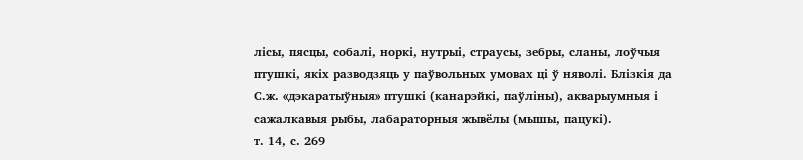лісы, пясцы, собалі, норкі, нутрыі, страусы, зебры, сланы, лоўчыя птушкі, якіх разводзяць у паўвольных умовах ці ў няволі. Блізкія да С.ж. «дэкаратыўныя» птушкі (канарэйкі, паўліны), акварыумныя і сажалкавыя рыбы, лабараторныя жывёлы (мышы, пацукі).
т. 14, с. 269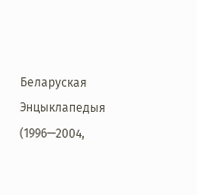Беларуская Энцыклапедыя (1996—2004,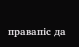правапіс да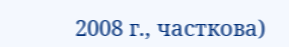2008 г., часткова)